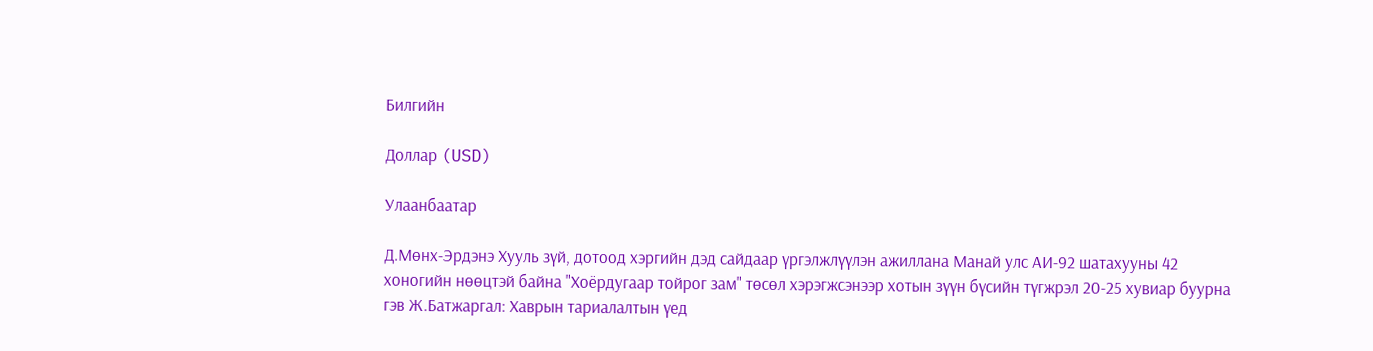Билгийн

Доллар (USD)

Улаанбаатар

Д.Мөнх-Эрдэнэ Хууль зүй, дотоод хэргийн дэд сайдаар үргэлжлүүлэн ажиллана Манай улс АИ-92 шатахууны 42 хоногийн нөөцтэй байна "Хоёрдугаар тойрог зам" төсөл хэрэгжсэнээр хотын зүүн бүсийн түгжрэл 20-25 хувиар буурна гэв Ж.Батжаргал: Хаврын тариалалтын үед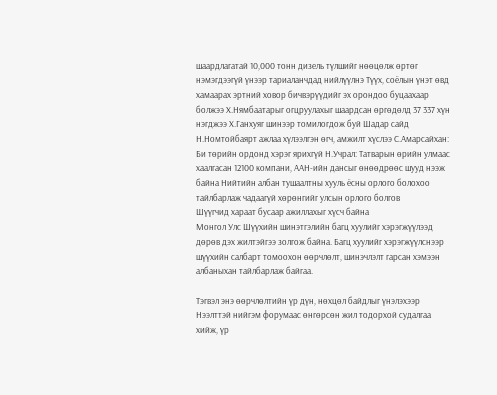шаардлагатай 10,000 тонн дизель түлшийг нөөцөлж өртөг нэмэгдээгүй үнээр тариаланчдад нийлүүлнэ Түүх, соёлын үнэт өвд хамаарах эртний ховор бичвэрүүдийг эх орондоо буцаахаар болжээ Х.Нямбаатарыг огцруулахыг шаардсан өргөдөлд 37 337 хүн нэгджээ Х.Ганхуяг шинээр томилогдож буй Шадар сайд Н.Номтойбаярт ажлаа хүлээлгэн өгч, амжилт хүслээ С.Амарсайхан: Би төрийн ордонд хэрэг ярихгүй Н.Учрал: Татварын өрийн улмаас хаалгасан 12100 компани, ААН-ийн дансыг өнөөдрөөс шууд нээж байна Нийтийн албан тушаалтны хууль ёсны орлого болохоо тайлбарлаж чадаагүй хөрөнгийг улсын орлого болгов
Шүүгчид хараат бусаар ажиллахыг хүсч байна
Монгол Улс Шүүхийн шинэтгэлийн багц хуулийг хэрэгжүүлээд дөрөв дэх жилтэйгээ золгож байна. Багц хуулийг хэрэгжүүлснээр шүүхийн салбарт томоохон өөрчлөлт, шинэчлэлт гарсан хэмээн албаныхан тайлбарлаж байгаа.

Тэгвэл энэ өөрчлөлтийн үр дүн, нөхцөл байдлыг үнэлэхээр Нээлттэй нийгэм форумаас өнгөрсөн жил тодорхой судалгаа хийж, үр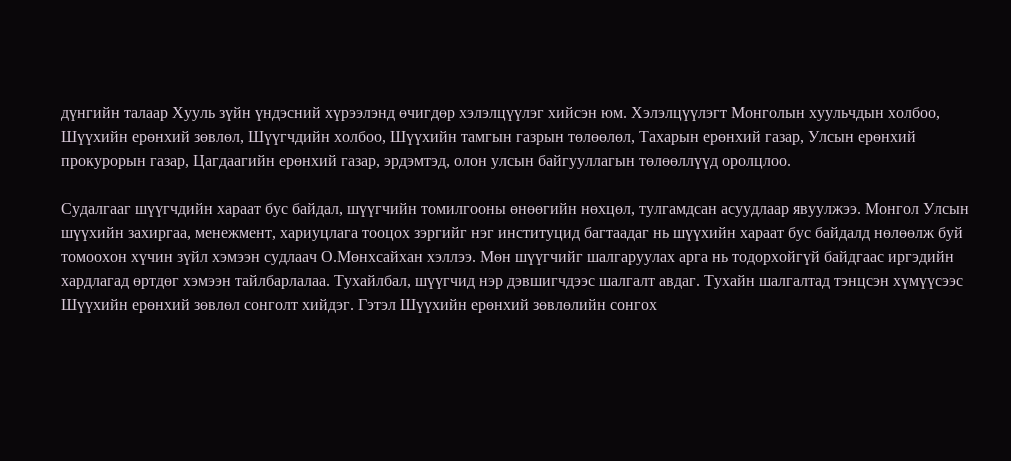дүнгийн талаар Хууль зүйн үндэсний хүрээлэнд өчигдөр хэлэлцүүлэг хийсэн юм. Хэлэлцүүлэгт Монголын хуульчдын холбоо, Шүүхийн ерөнхий зөвлөл, Шүүгчдийн холбоо, Шүүхийн тамгын газрын төлөөлөл, Тахарын ерөнхий газар, Улсын ерөнхий прокурорын газар, Цагдаагийн ерөнхий газар, эрдэмтэд, олон улсын байгууллагын төлөөллүүд оролцлоо.

Судалгааг шүүгчдийн хараат бус байдал, шүүгчийн томилгооны өнөөгийн нөхцөл, тулгамдсан асуудлаар явуулжээ. Монгол Улсын шүүхийн захиргаа, менежмент, хариуцлага тооцох зэргийг нэг институцид багтаадаг нь шүүхийн хараат бус байдалд нөлөөлж буй томоохон хүчин зүйл хэмээн судлаач О.Мөнхсайхан хэллээ. Мөн шүүгчийг шалгаруулах арга нь тодорхойгүй байдгаас иргэдийн хардлагад өртдөг хэмээн тайлбарлалаа. Тухайлбал, шүүгчид нэр дэвшигчдээс шалгалт авдаг. Тухайн шалгалтад тэнцсэн хүмүүсээс Шүүхийн ерөнхий зөвлөл сонголт хийдэг. Гэтэл Шүүхийн ерөнхий зөвлөлийн сонгох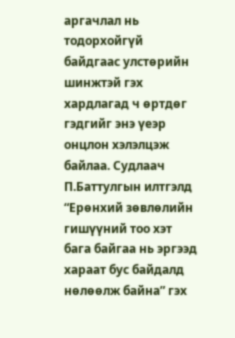аргачлал нь тодорхойгүй байдгаас улстөрийн шинжтэй гэх хардлагад ч өртдөг гэдгийг энэ үеэр онцлон хэлэлцэж байлаа. Судлаач П.Баттулгын илтгэлд “Ерөнхий зөвлөлийн гишүүний тоо хэт бага байгаа нь эргээд хараат бус байдалд нөлөөлж байна” гэх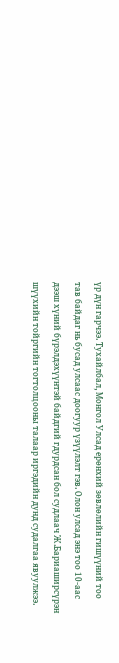үр дүн гарчээ. Тухайлбал, Монгол Улсад ерөнхий зөвлөлийн гишүүний тоо тав байдаг нь бусад улсаас доогуур үзүүлэлт гэв. Олон улсад энэ тоо 10-аас дээш хүний бүрэлдэхүүнтэй байдгий гдурдсан бол судлаач Ж.Бариаширсүрэн шүүхийн тойргийн тогтолцооны талаар иргэдийн дунд судалгаа явуулжээ.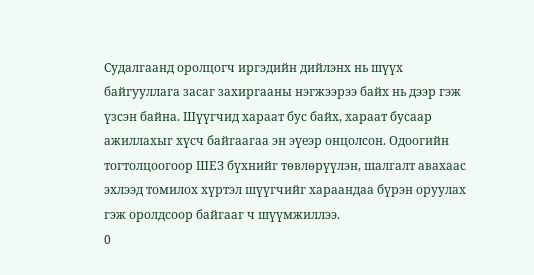Судалгаанд оролцогч иргэдийн дийлэнх нь шүүх байгууллага засаг захиргааны нэгжээрээ байх нь дээр гэж үзсэн байна. Шүүгчид хараат бус байх, хараат бусаар ажиллахыг хүсч байгаагаа эн эүеэр онцолсон. Одоогийн тогтолцоогоор ШЕЗ бүхнийг төвлөрүүлэн, шалгалт авахаас эхлээд томилох хүртэл шүүгчийг хараандаа бүрэн оруулах гэж оролдсоор байгааг ч шүүмжиллээ.
0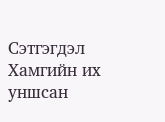Сэтгэгдэл
Хамгийн их уншсан